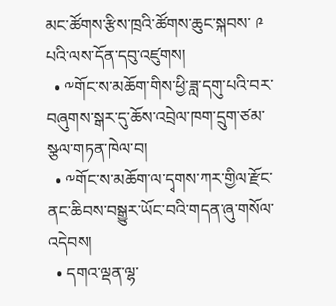མང་ཚོགས་རྩིས་ཁྲའི་ཚོགས་ཆུང་སྐབས་ ༩ པའི་ལས་དོན་དབུ་འཛུགས།
  • ༸གོང་ས་མཆོག་གིས་ཕྱི་ཟླ་དགུ་པའི་བར་བཞུགས་སྒར་དུ་ཆོས་འབྲེལ་ཁག་དྲུག་ཙམ་སྩལ་གཏན་ཁེལ་བ།
  • ༸གོང་ས་མཆོག་ལ་དྭགས་ཀར་གྱིལ་རྫོང་ནང་ཆིབས་བསྒྱུར་ཡོང་བའི་གདན་ཞུ་གསོལ་འདེབས།
  • དགའ་ལྡན་ལྷ་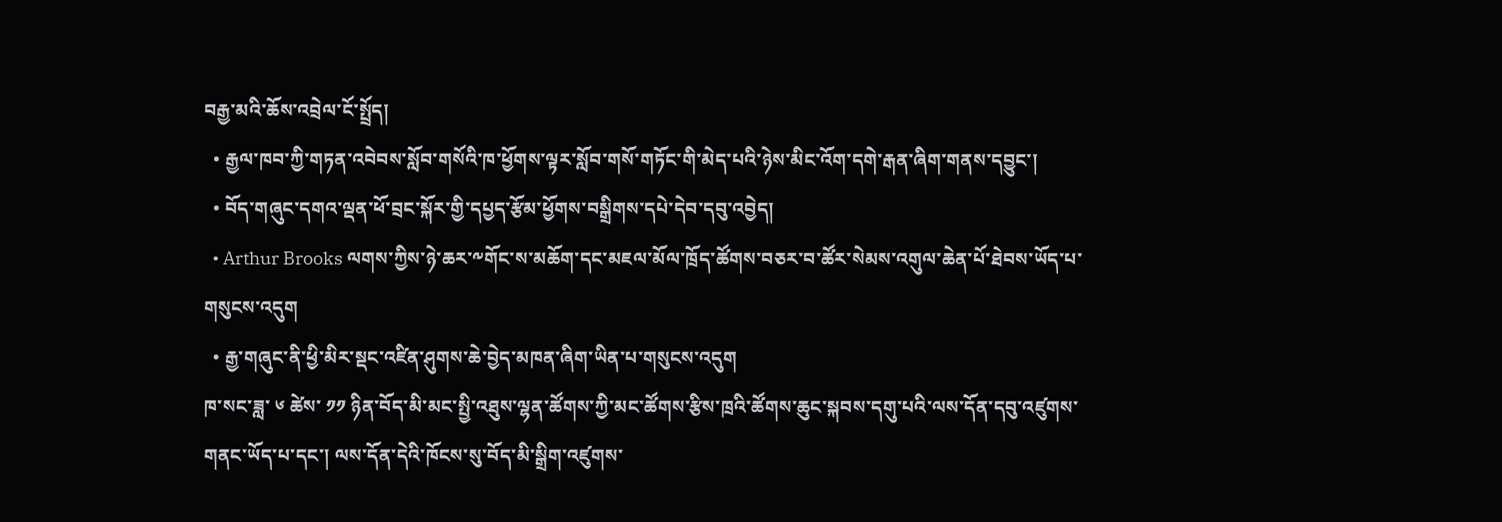བརྒྱ་མའི་ཆོས་འབྲེལ་ངོ་སྤྲོད།
  • རྒྱལ་ཁབ་ཀྱི་གཏན་འབེབས་སློབ་གསོའི་ཁ་ཕྱོགས་ལྟར་སློབ་གསོ་གཏོང་གི་མེད་པའི་ཉེས་མིང་འོག་དགེ་རྒན་ཞིག་གནས་དབྱུང་།
  • བོད་གཞུང་དགའ་ལྡན་ཕོ་བྲང་སྐོར་གྱི་དཔྱད་རྩོམ་ཕྱོགས་བསྒྲིགས་དཔེ་དེབ་དབུ་འབྱེད།
  • Arthur Brooks ལགས་ཀྱིས་ཉེ་ཆར་༸གོང་ས་མཆོག་དང་མཇལ་མོལ་ཁྲོད་ཚོགས་བཅར་བ་ཚོར་སེམས་འགུལ་ཆེན་པོ་ཐེབས་ཡོད་པ་གསུངས་འདུག
  • རྒྱ་གཞུང་ནི་ཕྱི་མིར་སྡང་འཛིན་ཤུགས་ཆེ་བྱེད་མཁན་ཞིག་ཡིན་པ་གསུངས་འདུག
ཁ་སང་ཟླ་ ༦ ཚེས་ ༡༡ ཉིན་བོད་མི་མང་སྤྱི་འཐུས་ལྷན་ཚོགས་ཀྱི་མང་ཚོགས་རྩིས་ཁྲའི་ཚོགས་ཆུང་སྐབས་དགུ་པའི་ལས་དོན་དབུ་འཛུགས་གནང་ཡོད་པ་དང་། ལས་དོན་དེའི་ཁོངས་སུ་བོད་མི་སྒྲིག་འཛུགས་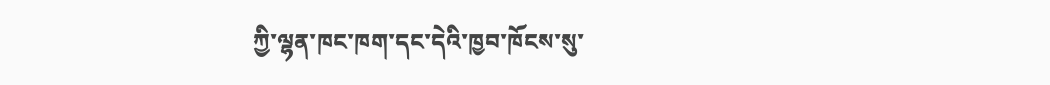ཀྱི་ལྷན་ཁང་ཁག་དང་དེའི་ཁྱབ་ཁོངས་སུ་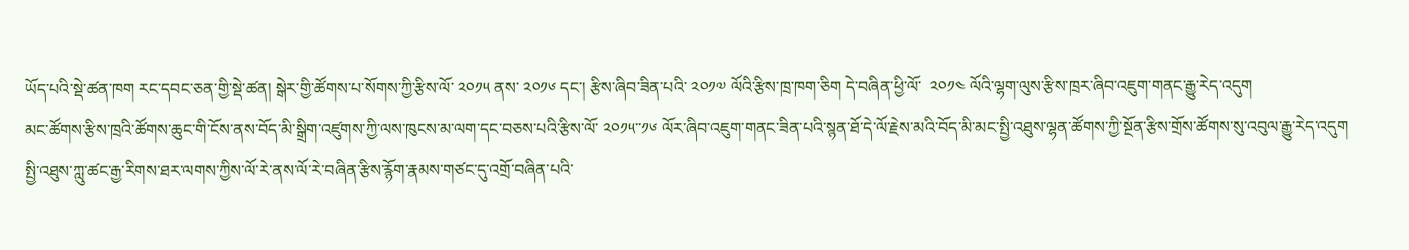ཡོད་པའི་སྡེ་ཚན་ཁག རང་དབང་ཅན་གྱི་སྡེ་ཚན། སྒེར་གྱི་ཚོགས་པ་སོགས་ཀྱི་རྩིས་ལོ་ ༢༠༡༥ ནས་ ༢༠༡༦ དང་། རྩིས་ཞིབ་ཟིན་པའི་ ༢༠༡༧ ལོའི་རྩིས་ཁྲ་ཁག་ཅིག དེ་བཞིན་ཕྱི་ལོ་  ༢༠༡༤ ལོའི་ལྷག་ལུས་རྩིས་ཁྲར་ཞིབ་འཇུག་གནང་རྒྱུ་རེད་འདུག
མང་ཚོགས་རྩིས་ཁྲའི་ཚོགས་ཆུང་གི་ངོས་ནས་བོད་མི་སྒྲིག་འཛུགས་ཀྱི་ལས་ཁུངས་མ་ལག་དང་བཅས་པའི་རྩིས་ལོ་ ༢༠༡༥་་༡༦ ལོར་ཞིབ་འཇུག་གནང་ཟིན་པའི་སྙན་ཐོ་དེ་ལོ་རྗེས་མའི་བོད་མི་མང་སྤྱི་འཐུས་ལྷན་ཚོགས་ཀྱི་སྔོན་རྩིས་གྲོས་ཚོགས་སུ་འབུལ་རྒྱུ་རེད་འདུག
སྤྱི་འཐུས་ཀླུ་ཚང་རྒྱ་རིགས་ཐར་ལགས་ཀྱིས་ལོ་རེ་ནས་ལོ་རེ་བཞིན་རྩིས་རྙོག་རྣམས་གཙང་དུ་འགྲོ་བཞིན་པའི་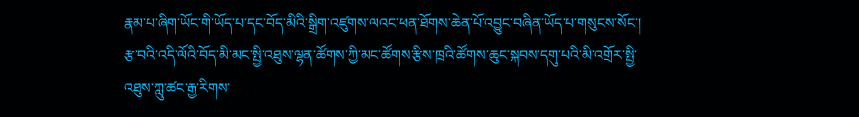རྣམ་པ་ཞིག་ཡོང་གི་ཡོད་པ་དང་བོད་མིའི་སྒྲིག་འཛུགས་ལའང་ཕན་ཐོགས་ཆེན་པོ་འབྱུང་བཞིན་ཡོད་པ་གསུངས་སོང་།
རྩ་བའི་འདི་ལོའི་བོད་མི་མང་སྤྱི་འཐུས་ལྷན་ཚོགས་ཀྱི་མང་ཚོགས་རྩིས་ཁྲའི་ཚོགས་ཆུང་སྐབས་དགུ་པའི་མི་འགྲོར་སྤྱི་འཐུས་ཀླུ་ཚང་རྒྱ་རིགས་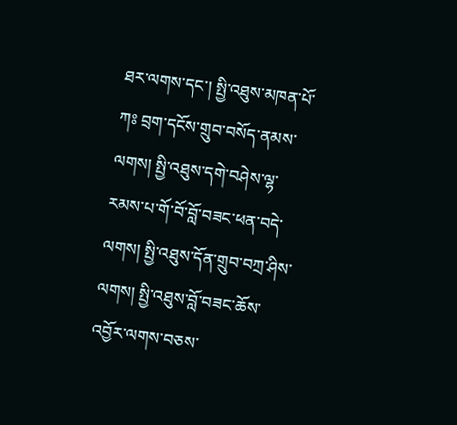ཐར་ལགས་དང་། སྤྱི་འཐུས་མཁན་པོ་ཀཿ བྲག་དངོས་གྲུབ་བསོད་ནམས་ལགས། སྤྱི་འཐུས་དགེ་བཤེས་ལྷ་རམས་པ་གོ་བོ་བློ་བཟང་ཕན་བདེ་ལགས། སྤྱི་འཐུས་དོན་གྲུབ་བཀྲ་ཤིས་ལགས། སྤྱི་འཐུས་བློ་བཟང་ཆོས་འབྱོར་ལགས་བཅས་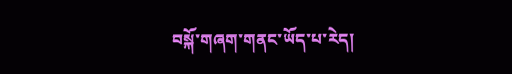བསྐོ་གཞག་གནང་ཡོད་པ་རེད།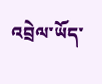འབྲེལ་ཡོད་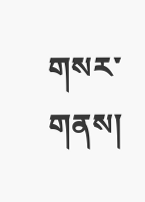གསར་གནས།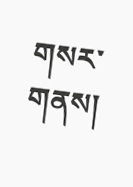གསར་གནས།